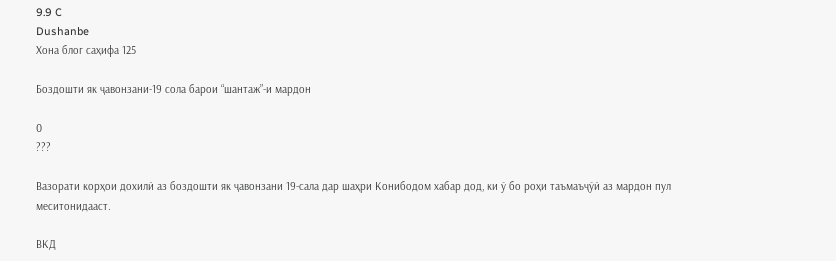9.9 C
Dushanbe
Хона блог саҳифа 125

Боздошти як ҷавонзани-19 сола барои “шантаж”-и мардон

0
???

Вазорати корҳои дохилӣ аз боздошти як ҷавонзани 19-сала дар шаҳри Конибодом хабар дод, ки ӯ бо роҳи таъмаъҷӯӣ аз мардон пул меситонидааст.

ВКД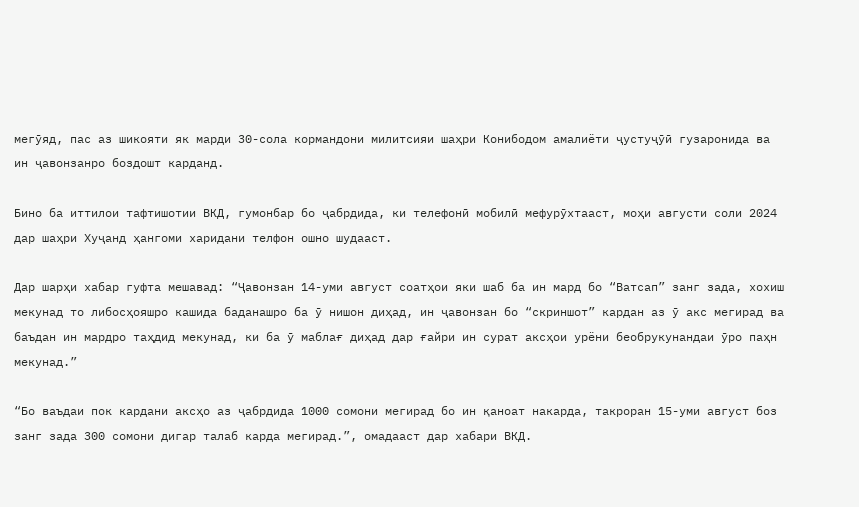мегӯяд, пас аз шикояти як марди 30-сола кормандони милитсияи шаҳри Конибодом амалиёти ҷустуҷӯӣ гузаронида ва ин ҷавонзанро боздошт карданд.

Бино ба иттилои тафтишотии ВКД, гумонбар бо ҷабрдида, ки телефонӣ мобилӣ мефурӯхтааст, моҳи августи соли 2024 дар шаҳри Хуҷанд ҳангоми харидани телфон ошно шудааст.

Дар шарҳи хабар гуфта мешавад: “Ҷавонзан 14-уми август соатҳои яки шаб ба ин мард бо “Ватсап” занг зада, хохиш мекунад то либосҳояшро кашида баданашро ба ӯ нишон диҳад, ин ҷавонзан бо “скриншот” кардан аз ӯ акс мегирад ва баъдан ин мардро таҳдид мекунад, ки ба ӯ маблағ диҳад дар ғайри ин сурат аксҳои урёни беобрукунандаи ӯро паҳн мекунад.”

“Бо ваъдаи пок кардани аксҳо аз ҷабрдида 1000 сомони мегирад бо ин қаноат накарда, такроран 15-уми август боз занг зада 300 сомони дигар талаб карда мегирад.”, омадааст дар хабари ВКД.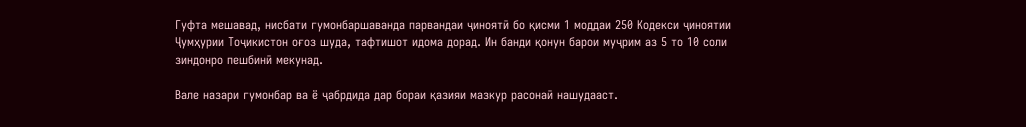Гуфта мешавад, нисбати гумонбаршаванда парвандаи ҷиноятӣ бо қисми 1 моддаи 250 Кодекси ҷиноятии Ҷумҳурии Тоҷикистон оғоз шуда, тафтишот идома дорад. Ин банди қонун барои муҷрим аз 5 то 10 соли зиндонро пешбинӣ мекунад.

Вале назари гумонбар ва ё ҷабрдида дар бораи қазияи мазкур расонаӣ нашудааст.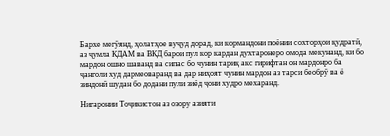Бархе мегӯянд, ҳолатҳое вуҷуд дорад, ки кормандони поёнии сохторҳои қудратӣ, аз ҷумла КДАМ ва ВКД барои пул кор кардан духтаронеро омода мекунанд, ки бо мардон ошно шаванд ва сипас бо чунин тариқ акс гирифтан он мардонро ба ҷанголи худ дармеоваранд ва дар ниҳоят чунин мардон аз тарси беобрӯ ва ё зиндонӣ шудан бо додани пули зиёд ҷони худро мехаранд.

Нигаронии Тоҷикистон аз озору азияти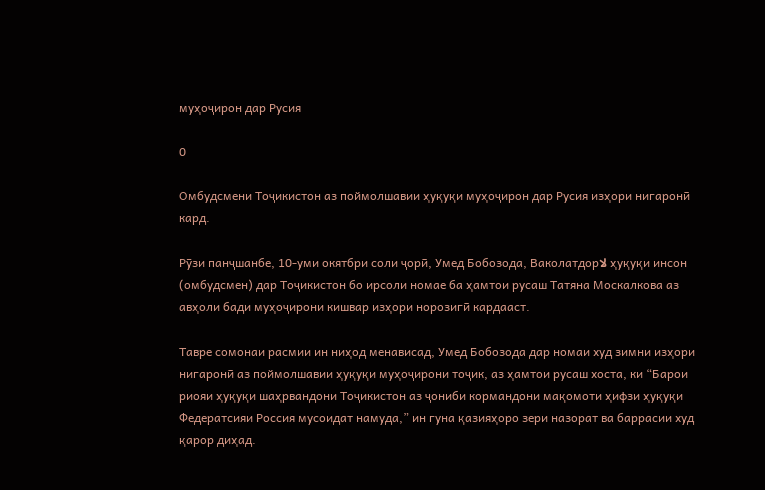муҳоҷирон дар Русия

0

Омбудсмени Тоҷикистон аз поймолшавии ҳуқуқи муҳоҷирон дар Русия изҳори нигаронӣ кард.

Рӯзи панҷшанбе, 10-уми окятбри соли ҷорӣ, Умед Бобозода, Ваколатдорلا ҳуқуқи инсон (омбудсмен) дар Тоҷикистон бо ирсоли номае ба ҳамтои русаш Татяна Москалкова аз авҳоли бади муҳоҷирони кишвар изҳори норозигӣ кардааст.

Тавре сомонаи расмии ин ниҳод менависад, Умед Бобозода дар номаи худ зимни изҳори нигаронӣ аз поймолшавии ҳуқуқи муҳоҷирони тоҷик, аз ҳамтои русаш хоста, ки “Барои риояи ҳуқуқи шаҳрвандони Тоҷикистон аз ҷониби кормандони мақомоти ҳифзи ҳуқуқи Федератсияи Россия мусоидат намуда,” ин гуна қазияҳоро зери назорат ва баррасии худ қарор диҳад.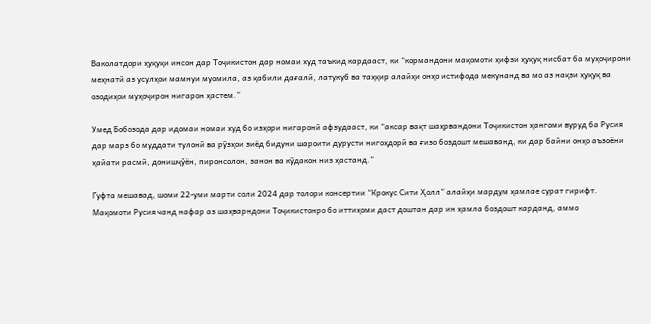Ваколатдори ҳуқуқи инсон дар Тоҷикистон дар номаи худ таъкид кардааст, ки “кормандони мақомоти ҳифзи ҳуқуқ нисбат ба муҳоҷирони меҳнатӣ аз усулҳои мамнуи муомила, аз қабили дағалӣ, латукуб ва таҳқир алайҳи онҳо истифода мекунанд ва мо аз нақзи ҳуқуқ ва озодиҳои муҳоҷирон нигарон ҳастем.”

Умед Бобозода дар идомаи номаи худ бо изҳори нигаронӣ афзудааст, ки “аксар вақт шаҳрвандони Тоҷикистон ҳангоми вуруд ба Русия дар марз бо муддати тулонӣ ва рӯзҳои зиёд бидуни шароити дурусти нигоҳдорӣ ва ғизо боздошт мешаванд, ки дар байни онҳо аъзоёни ҳайати расмӣ, донишҷўён, пиронсолон, занон ва кӯдакон низ ҳастанд.”

Гуфта мешавад, шоми 22-уми марти соли 2024 дар толори консертии “Крокус Сити Ҳолл” алайҳи мардум ҳамлае сурат гирифт. Мақомоти Русия чанд нафар аз шаҳварндони Тоҷикистонро бо иттиҳоми даст доштан дар ин ҳамла боздошт карданд, аммо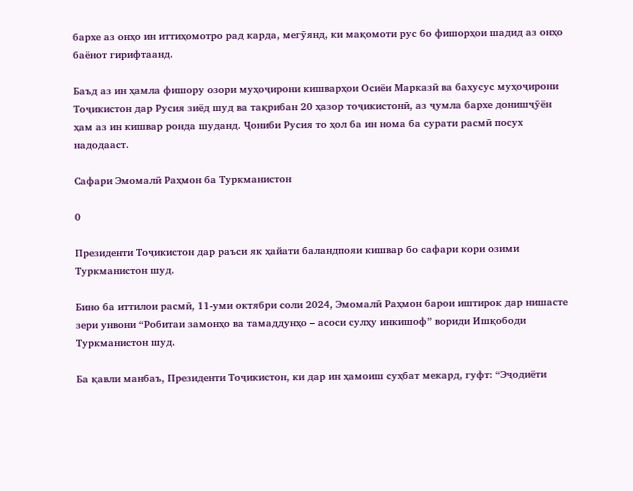бархе аз онҳо ин иттиҳомотро рад карда, мегӯянд, ки мақомоти рус бо фишорҳои шадид аз онҳо баёнот гирифтаанд.

Баъд аз ин ҳамла фишору озори муҳоҷирони кишварҳои Осиёи Марказӣ ва бахусус муҳоҷирони Тоҷикистон дар Русия зиёд шуд ва тақрибан 20 ҳазор тоҷикистонӣ, аз ҷумла бархе донишҷӯён ҳам аз ин кишвар ронда шуданд. Ҷониби Русия то ҳол ба ин нома ба сурати расмӣ посух надодааст.

Сафари Эмомалӣ Раҳмон ба Туркманистон

0

Президенти Тоҷикистон дар раъси як ҳайати баландпояи кишвар бо сафари кори озими Туркманистон шуд.

Бино ба иттилои расмӣ, 11-уми октябри соли 2024, Эмомалӣ Раҳмон барои иштирок дар нишасте зери унвони “Робитаи замонҳо ва тамаддунҳо – асоси сулҳу инкишоф” вориди Ишқободи Туркманистон шуд.

Ба қавли манбаъ, Президенти Тоҷикистон, ки дар ин ҳамоиш суҳбат мекард, гуфт: “Эҷодиёти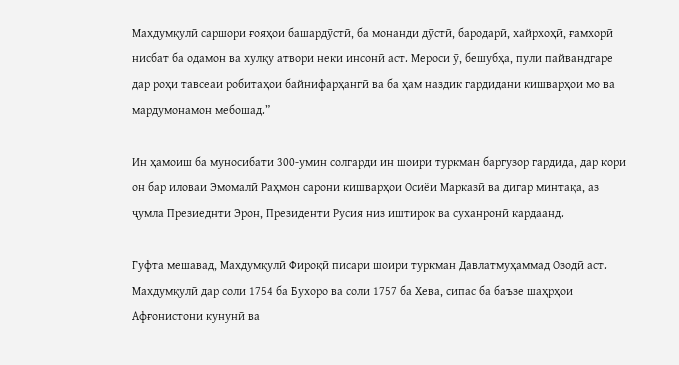Махдумқулӣ саршори ғояҳои башардӯстӣ, ба монанди дӯстӣ, бародарӣ, хайрхоҳӣ, ғамхорӣ нисбат ба одамон ва хулқу атвори неки инсонӣ аст. Мероси ӯ, бешубҳа, пули пайвандгаре дар роҳи тавсеаи робитаҳои байнифарҳангӣ ва ба ҳам наздик гардидани кишварҳои мо ва мардумонамон мебошад.”

Ин ҳамоиш ба муносибати 300-умин солгарди ин шоири туркман баргузор гардида, дар кори он бар иловаи Эмомалӣ Раҳмон сарони кишварҳои Осиёи Марказӣ ва дигар минтақа, аз ҷумла Презиеднти Эрон, Президенти Русия низ иштирок ва суханронӣ кардаанд.

Гуфта мешавад, Махдумқулӣ Фироқӣ писари шоири туркман Давлатмуҳаммад Озодӣ аст. Махдумқулӣ дар соли 1754 ба Бухоро ва соли 1757 ба Хева, сипас ба баъзе шаҳрҳои Афғонистони кунунӣ ва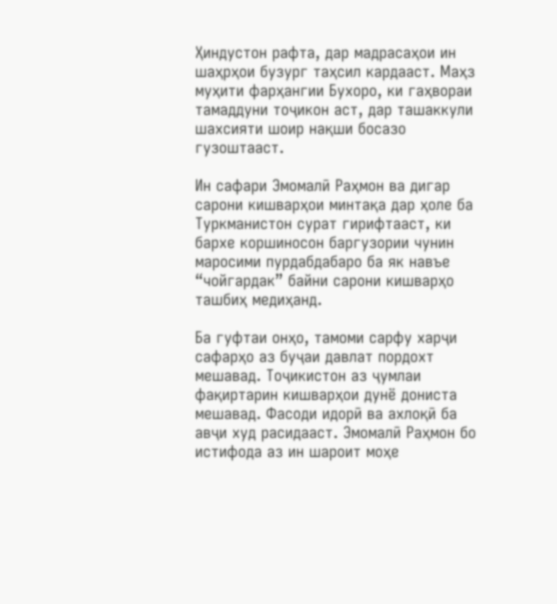Ҳиндустон рафта, дар мадрасаҳои ин шаҳрҳои бузург таҳсил кардааст. Маҳз муҳити фарҳангии Бухоро, ки гаҳвораи тамаддуни тоҷикон аст, дар ташаккули шахсияти шоир нақши босазо гузоштааст.

Ин сафари Эмомалӣ Раҳмон ва дигар сарони кишварҳои минтақа дар ҳоле ба Туркманистон сурат гирифтааст, ки бархе коршиносон баргузории чунин маросими пурдабдабаро ба як навъе “чойгардак” байни сарони кишварҳо ташбиҳ медиҳанд.

Ба гуфтаи онҳо, тамоми сарфу харҷи сафарҳо аз буҷаи давлат пордохт мешавад. Тоҷикистон аз ҷумлаи фақиртарин кишварҳои дунё дониста мешавад. Фасоди идорӣ ва ахлоқӣ ба авҷи худ расидааст. Эмомалӣ Раҳмон бо истифода аз ин шароит моҳе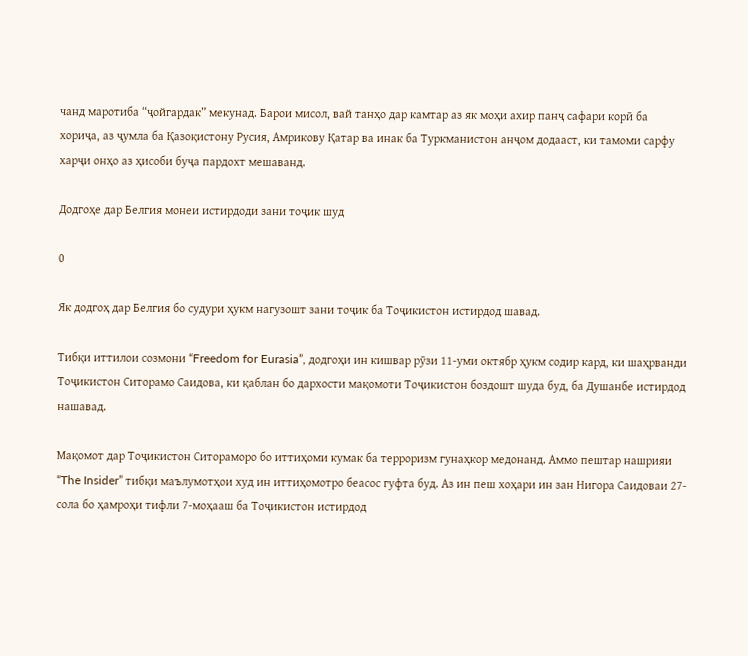чанд маротиба “ҷойгардак” мекунад. Барои мисол, вай танҳо дар камтар аз як моҳи ахир панҷ сафари корӣ ба хориҷа, аз ҷумла ба Қазоқистону Русия, Амрикову Қатар ва инак ба Туркманистон анҷом додааст, ки тамоми сарфу харҷи онҳо аз ҳисоби буҷа пардохт мешаванд.

Додгоҳе дар Белгия монеи истирдоди зани тоҷик шуд

0

Як додгоҳ дар Белгия бо судури ҳукм нагузошт зани тоҷик ба Тоҷикистон истирдод шавад.

Тибқи иттилои созмони “Freedom for Eurasia”, додгоҳи ин кишвар рӯзи 11-уми октябр ҳукм содир кард, ки шаҳрванди Тоҷикистон Ситорамо Саидова, ки қаблан бо дархости мақомоти Тоҷикистон боздошт шуда буд, ба Душанбе истирдод нашавад.

Мақомот дар Тоҷикистон Ситораморо бо иттиҳоми кумак ба терроризм гунаҳкор медонанд. Аммо пештар нашрияи “The Insider” тибқи маълумотҳои худ ин иттиҳомотро беасос гуфта буд. Аз ин пеш хоҳари ин зан Нигора Саидоваи 27-сола бо ҳамроҳи тифли 7-моҳааш ба Тоҷикистон истирдод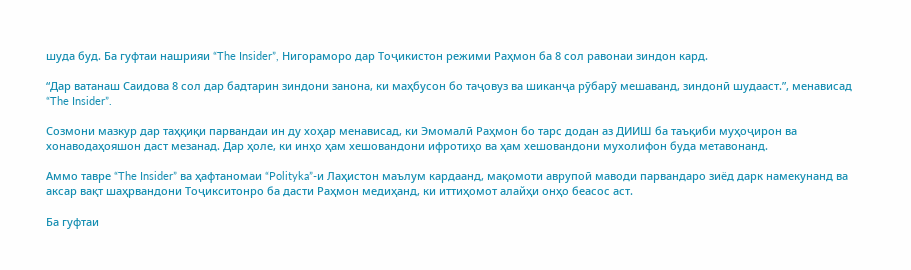шуда буд. Ба гуфтаи нашрияи “The Insider”, Нигораморо дар Тоҷикистон режими Раҳмон ба 8 сол равонаи зиндон кард.

“Дар ватанаш Саидова 8 сол дар бадтарин зиндони занона, ки маҳбусон бо таҷовуз ва шиканҷа рӯбарӯ мешаванд, зиндонӣ шудааст.”, менависад “The Insider”.

Созмони мазкур дар таҳқиқи парвандаи ин ду хоҳар менависад, ки Эмомалӣ Раҳмон бо тарс додан аз ДИИШ ба таъқиби муҳоҷирон ва хонаводаҳояшон даст мезанад. Дар ҳоле, ки инҳо ҳам хешовандони ифротиҳо ва ҳам хешовандони мухолифон буда метавонанд.

Аммо тавре “The Insider” ва ҳафтаномаи “Polityka”-и Лаҳистон маълум кардаанд, мақомоти аврупоӣ маводи парвандаро зиёд дарк намекунанд ва аксар вақт шаҳрвандони Тоҷикситонро ба дасти Раҳмон медиҳанд, ки иттиҳомот алайҳи онҳо беасос аст.

Ба гуфтаи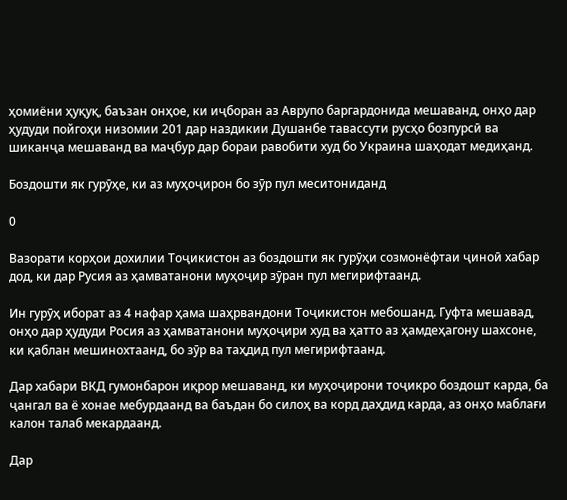ҳомиёни ҳуқуқ, баъзан онҳое, ки иҷборан аз Аврупо баргардонида мешаванд, онҳо дар ҳудуди пойгоҳи низомии 201 дар наздикии Душанбе тавассути русҳо бозпурсӣ ва шиканҷа мешаванд ва маҷбур дар бораи равобити худ бо Украина шаҳодат медиҳанд.

Боздошти як гурӯҳе, ки аз муҳоҷирон бо зӯр пул меситониданд

0

Вазорати корҳои дохилии Тоҷикистон аз боздошти як гурӯҳи созмонёфтаи ҷиноӣ хабар дод, ки дар Русия аз ҳамватанони муҳоҷир зӯран пул мегирифтаанд.

Ин гурӯҳ иборат аз 4 нафар ҳама шаҳрвандони Тоҷикистон мебошанд. Гуфта мешавад, онҳо дар ҳудуди Росия аз ҳамватанони муҳоҷири худ ва ҳатто аз ҳамдеҳагону шахсоне, ки қаблан мешинохтаанд, бо зӯр ва таҳдид пул мегирифтаанд.

Дар хабари ВКД гумонбарон иқрор мешаванд, ки муҳоҷирони тоҷикро боздошт карда, ба ҷангал ва ё хонае мебурдаанд ва баъдан бо силоҳ ва корд даҳдид карда, аз онҳо маблағи калон талаб мекардаанд.

Дар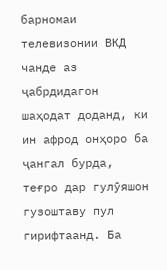барномаи телевизонии ВКД чанде аз ҷабрдидагон шаҳодат доданд, ки ин афрод онҳоро ба ҷангал бурда, теғро дар гулӯяшон гузоштаву пул гирифтаанд. Ба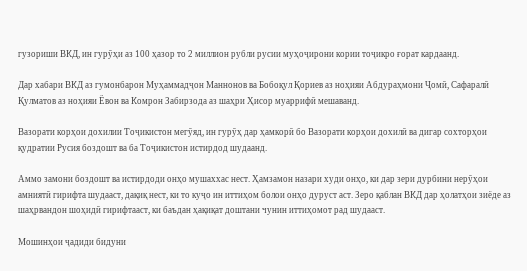гузориши ВКД, ин гурӯҳи аз 100 ҳазор то 2 миллион рубли русии муҳоҷирони кории тоҷикро ғорат кардаанд.

Дар хабари ВКД аз гумонбарон Муҳаммадҷон Маннонов ва Бобоқул Қориев аз ноҳияи Абдураҳмони Ҷомӣ, Сафаралӣ Қулматов аз ноҳияи Ёвон ва Комрон Забирзода аз шаҳри Ҳисор муаррифӣ мешаванд.

Вазорати корҳои дохилии Тоҷикистон мегӯяд, ин гурӯҳ дар ҳамкорӣ бо Вазорати корҳои дохилӣ ва дигар сохторҳои қудратии Русия боздошт ва ба Тоҷикистон истирдод шудаанд.

Аммо замони боздошт ва истирдоди онҳо мушаххас нест. Ҳамзамон назари худи онҳо, ки дар зери дурбини нерӯҳои амниятӣ гирифта шудааст, дақиқ нест, ки то куҷо ин иттиҳом болои онҳо дуруст аст. Зеро қаблан ВКД дар ҳолатҳои зиёде аз шаҳрвандон шоҳидӣ гирифтааст, ки баъдан ҳақиқат доштани чунин иттиҳомот рад шудааст.

Мошинҳои ҷадиди бидуни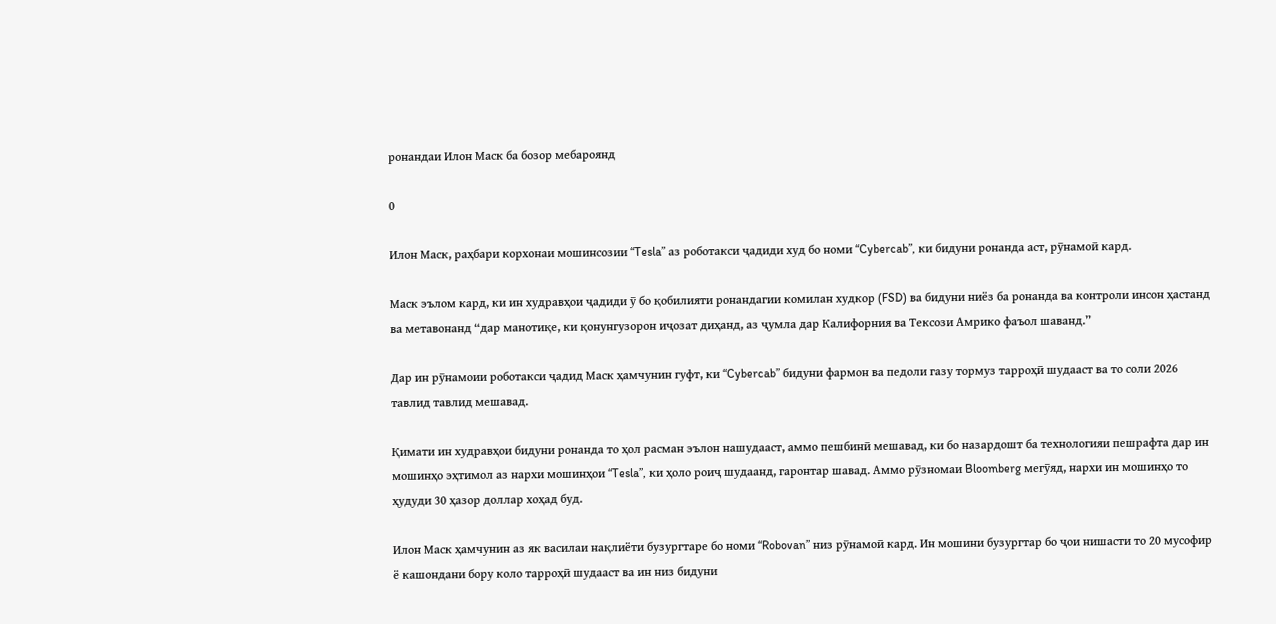ронандаи Илон Маск ба бозор мебароянд

0

Илон Маск, раҳбари корхонаи мошинсозии “Tesla” аз роботакси ҷадиди худ бо номи “Cybercab”, ки бидуни ронанда аст, рӯнамоӣ кард.

Маск эълом кард, ки ин худравҳои ҷадиди ӯ бо қобилияти ронандагии комилан худкор (FSD) ва бидуни ниёз ба ронанда ва контроли инсон ҳастанд ва метавонанд “дар манотиқе, ки қонунгузорон иҷозат диҳанд, аз ҷумла дар Калифорния ва Тексози Амрико фаъол шаванд.”

Дар ин рӯнамоии роботакси ҷадид Маск ҳамчунин гуфт, ки “Cybercab” бидуни фармон ва педоли газу тормуз тарроҳӣ шудааст ва то соли 2026 тавлид тавлид мешавад.

Қимати ин худравҳои бидуни ронанда то ҳол расман эълон нашудааст, аммо пешбинӣ мешавад, ки бо назардошт ба технологияи пешрафта дар ин мошинҳо эҳтимол аз нархи мошинҳои “Tesla”, ки ҳоло роиҷ шудаанд, гаронтар шавад. Аммо рӯзномаи Bloomberg мегӯяд, нархи ин мошинҳо то ҳудуди 30 ҳазор доллар хоҳад буд.

Илон Маск ҳамчунин аз як василаи нақлиёти бузургтаре бо номи “Robovan” низ рӯнамоӣ кард. Ин мошини бузургтар бо ҷои нишасти то 20 мусофир ё кашондани бору коло тарроҳӣ шудааст ва ин низ бидуни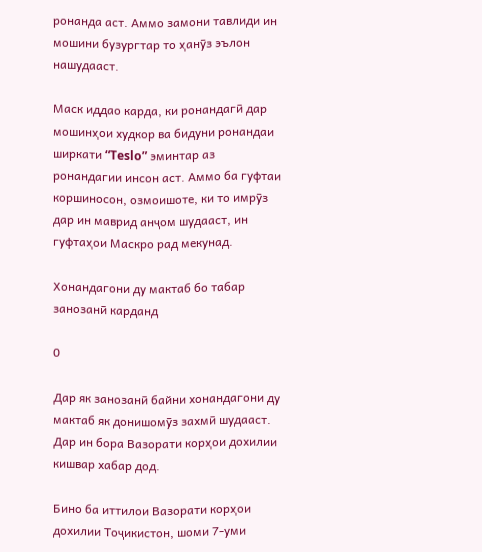ронанда аст. Аммо замони тавлиди ин мошини бузургтар то ҳанӯз эълон нашудааст.

Маск иддао карда, ки ронандагӣ дар мошинҳои худкор ва бидуни ронандаи ширкати “Teslo” эминтар аз ронандагии инсон аст. Аммо ба гуфтаи коршиносон, озмоишоте, ки то имрӯз дар ин маврид анҷом шудааст, ин гуфтаҳои Маскро рад мекунад.

Хонандагони ду мактаб бо табар занозанӣ карданд

0

Дар як занозанӣ байни хонандагони ду мактаб як донишомӯз захмӣ шудааст. Дар ин бора Вазорати корҳои дохилии кишвар хабар дод.

Бино ба иттилои Вазорати корҳои дохилии Тоҷикистон, шоми 7-уми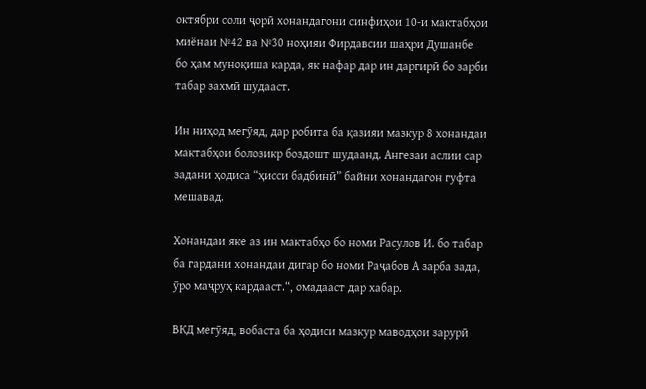октябри соли ҷорӣ хонандагони синфиҳои 10-и мактабҳои миёнаи №42 ва №30 ноҳияи Фирдавсии шаҳри Душанбе бо ҳам муноқиша карда, як нафар дар ин даргирӣ бо зарби табар захмӣ шудааст.

Ин ниҳод мегӯяд, дар робита ба қазияи мазкур 8 хонандаи мактабҳои болозикр боздошт шудаанд. Ангезаи аслии сар задани ҳодиса “ҳисси бадбинӣ” байни хонандагон гуфта мешавад.

Хонандаи яке аз ин мактабҳо бо номи Расулов И. бо табар ба гардани хонандаи дигар бо номи Раҷабов А зарба зада, ӯро маҷруҳ кардааст.“, омадааст дар хабар.

ВКД мегӯяд, вобаста ба ҳодиси мазкур маводҳои зарурӣ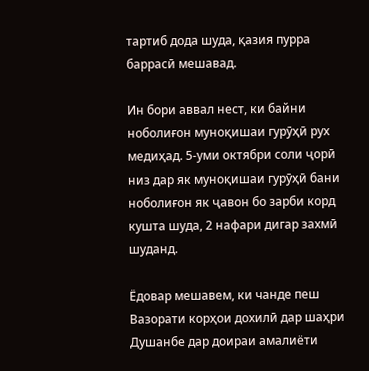тартиб дода шуда, қазия пурра баррасӣ мешавад.

Ин бори аввал нест, ки байни ноболиғон муноқишаи гурӯҳӣ рух медиҳад. 5-уми октябри соли ҷорӣ низ дар як муноқишаи гурӯҳӣ бани ноболиғон як ҷавон бо зарби корд кушта шуда, 2 нафари дигар захмӣ шуданд.

Ёдовар мешавем, ки чанде пеш Вазорати корҳои дохилӣ дар шаҳри Душанбе дар доираи амалиёти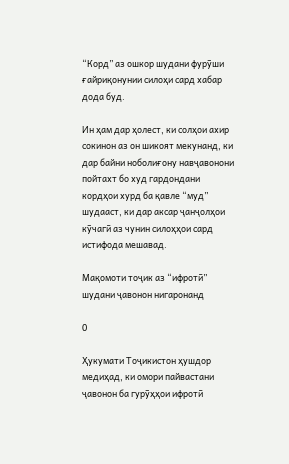“Корд” аз ошкор шудани фурӯши ғайриқонунии силоҳи сард хабар дода буд.

Ин ҳам дар ҳолест, ки солҳои ахир сокинон аз он шикоят мекунанд, ки дар байни ноболиғону навҷавонони пойтахт бо худ гардондани кордҳои хурд ба қавле “муд” шудааст, ки дар аксар ҷанҷолҳои кӯчагӣ аз чунин силоҳҳои сард истифода мешавад.

Мақомоти тоҷик аз “ифротӣ” шудани ҷавонон нигаронанд

0

Ҳукумати Тоҷикистон ҳушдор медиҳад, ки омори пайвастани ҷавонон ба гурӯҳҳои ифротӣ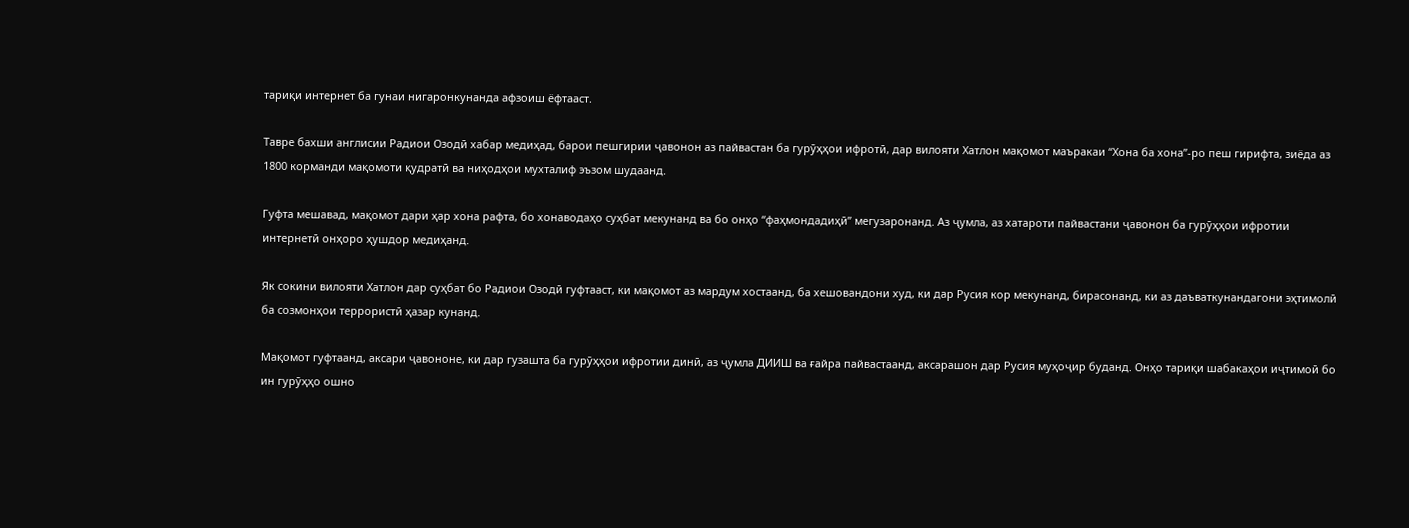тариқи интернет ба гунаи нигаронкунанда афзоиш ёфтааст.

Тавре бахши англисии Радиои Озодӣ хабар медиҳад, барои пешгирии ҷавонон аз пайвастан ба гурӯҳҳои ифротӣ, дар вилояти Хатлон мақомот маъракаи “Хона ба хона”-ро пеш гирифта, зиёда аз 1800 корманди мақомоти қудратӣ ва ниҳодҳои мухталиф эъзом шудаанд.

Гуфта мешавад, мақомот дари ҳар хона рафта, бо хонаводаҳо суҳбат мекунанд ва бо онҳо “фаҳмондадиҳӣ” мегузаронанд. Аз ҷумла, аз хатароти пайвастани ҷавонон ба гурӯҳҳои ифротии интернетӣ онҳоро ҳушдор медиҳанд.

Як сокини вилояти Хатлон дар суҳбат бо Радиои Озодӣ гуфтааст, ки мақомот аз мардум хостаанд, ба хешовандони худ, ки дар Русия кор мекунанд, бирасонанд, ки аз даъваткунандагони эҳтимолӣ ба созмонҳои террористӣ ҳазар кунанд.

Мақомот гуфтаанд, аксари ҷавононе, ки дар гузашта ба гурӯҳҳои ифротии динӣ, аз ҷумла ДИИШ ва ғайра пайвастаанд, аксарашон дар Русия муҳоҷир буданд. Онҳо тариқи шабакаҳои иҷтимоӣ бо ин гурӯҳҳо ошно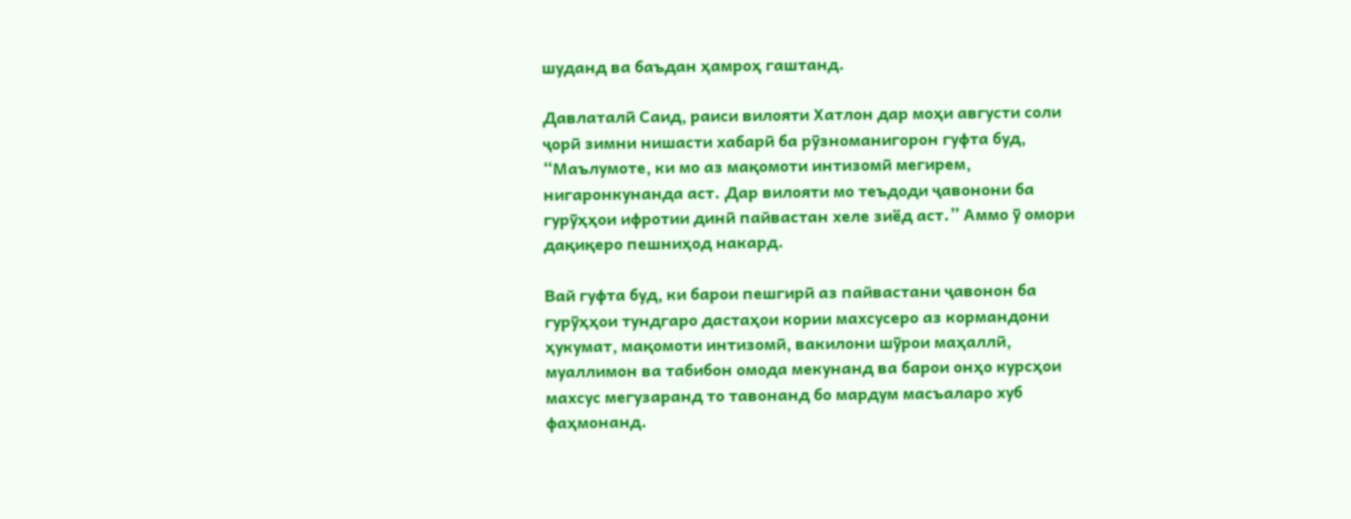шуданд ва баъдан ҳамроҳ гаштанд.

Давлаталӣ Саид, раиси вилояти Хатлон дар моҳи августи соли ҷорӣ зимни нишасти хабарӣ ба рӯзноманигорон гуфта буд, “Маълумоте, ки мо аз мақомоти интизомӣ мегирем, нигаронкунанда аст. Дар вилояти мо теъдоди ҷавонони ба гурӯҳҳои ифротии динӣ пайвастан хеле зиёд аст.” Аммо ӯ омори дақиқеро пешниҳод накард.

Вай гуфта буд, ки барои пешгирӣ аз пайвастани ҷавонон ба гурӯҳҳои тундгаро дастаҳои кории махсусеро аз кормандони ҳукумат, мақомоти интизомӣ, вакилони шӯрои маҳаллӣ, муаллимон ва табибон омода мекунанд ва барои онҳо курсҳои махсус мегузаранд то тавонанд бо мардум масъаларо хуб фаҳмонанд.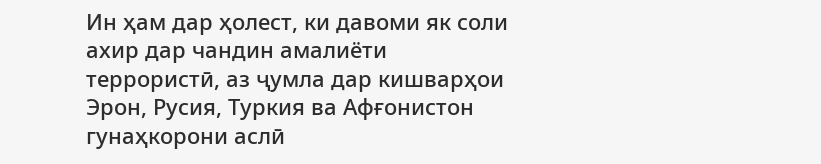Ин ҳам дар ҳолест, ки давоми як соли ахир дар чандин амалиёти террористӣ, аз ҷумла дар кишварҳои Эрон, Русия, Туркия ва Афғонистон гунаҳкорони аслӣ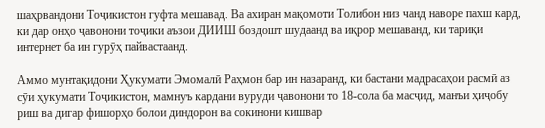шаҳрвандони Тоҷикистон гуфта мешавад. Ва ахиран мақомоти Толибон низ чанд наворе пахш кард, ки дар онҳо ҷавонони тоҷики аъзои ДИИШ боздошт шудаанд ва иқрор мешаванд, ки тариқи интернет ба ин гурӯҳ пайвастаанд.

Аммо мунтақидони Ҳукумати Эмомалӣ Раҳмон бар ин назаранд, ки бастани мадрасаҳои расмӣ аз сӯи ҳукумати Тоҷикистон, мамнуъ кардани вуруди ҷавонони то 18-сола ба масҷид, манъи ҳиҷобу риш ва дигар фишорҳо болои диндорон ва сокинони кишвар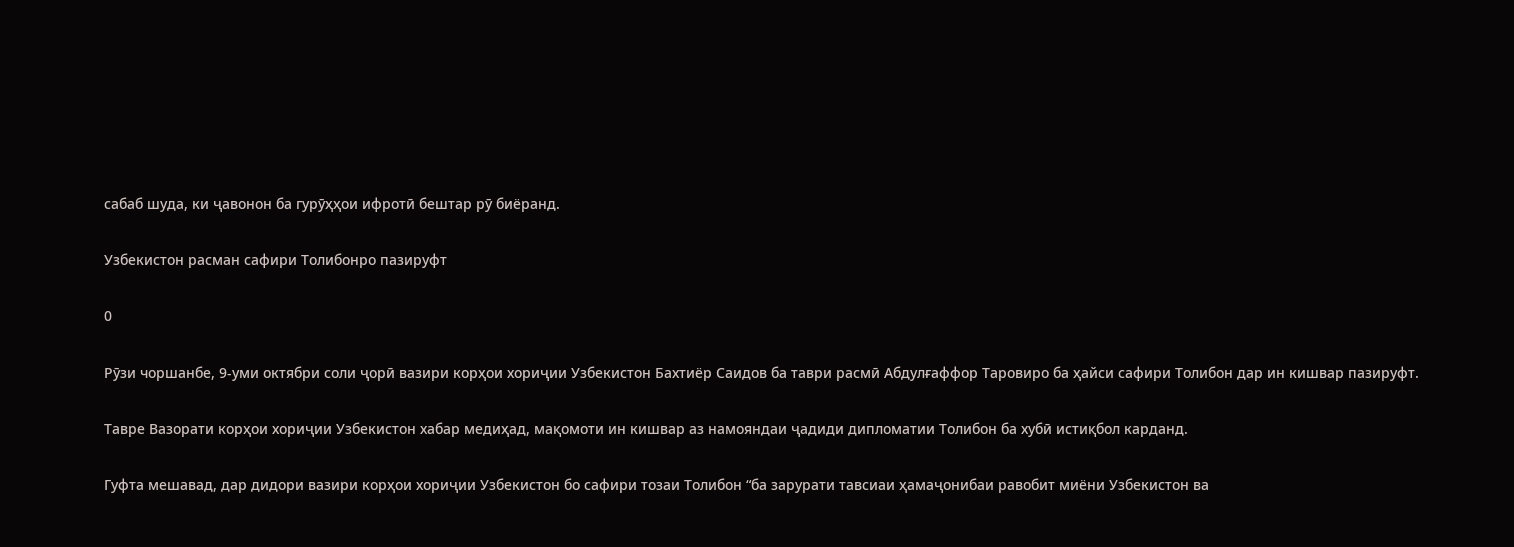сабаб шуда, ки ҷавонон ба гурӯҳҳои ифротӣ бештар рӯ биёранд.

Узбекистон расман сафири Толибонро пазируфт

0

Рӯзи чоршанбе, 9-уми октябри соли ҷорӣ вазири корҳои хориҷии Узбекистон Бахтиёр Саидов ба таври расмӣ Абдулғаффор Таровиро ба ҳайси сафири Толибон дар ин кишвар пазируфт.

Тавре Вазорати корҳои хориҷии Узбекистон хабар медиҳад, мақомоти ин кишвар аз намояндаи ҷадиди дипломатии Толибон ба хубӣ истиқбол карданд.

Гуфта мешавад, дар дидори вазири корҳои хориҷии Узбекистон бо сафири тозаи Толибон “ба зарурати тавсиаи ҳамаҷонибаи равобит миёни Узбекистон ва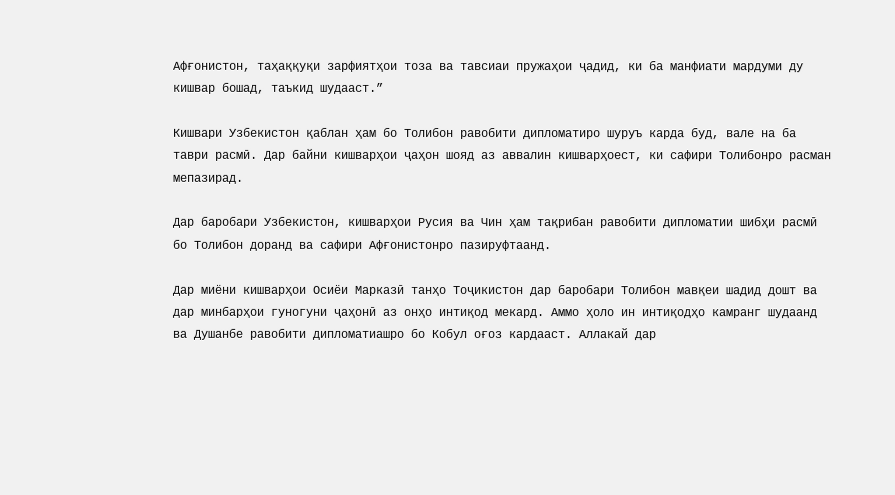Афғонистон, таҳаққуқи зарфиятҳои тоза ва тавсиаи пружаҳои ҷадид, ки ба манфиати мардуми ду кишвар бошад, таъкид шудааст.”

Кишвари Узбекистон қаблан ҳам бо Толибон равобити дипломатиро шуруъ карда буд, вале на ба таври расмӣ. Дар байни кишварҳои ҷаҳон шояд аз аввалин кишварҳоест, ки сафири Толибонро расман мепазирад.

Дар баробари Узбекистон, кишварҳои Русия ва Чин ҳам тақрибан равобити дипломатии шибҳи расмӣ бо Толибон доранд ва сафири Афғонистонро пазируфтаанд.

Дар миёни кишварҳои Осиёи Марказӣ танҳо Тоҷикистон дар баробари Толибон мавқеи шадид дошт ва дар минбарҳои гуногуни ҷаҳонӣ аз онҳо интиқод мекард. Аммо ҳоло ин интиқодҳо камранг шудаанд ва Душанбе равобити дипломатиашро бо Кобул оғоз кардааст. Аллакай дар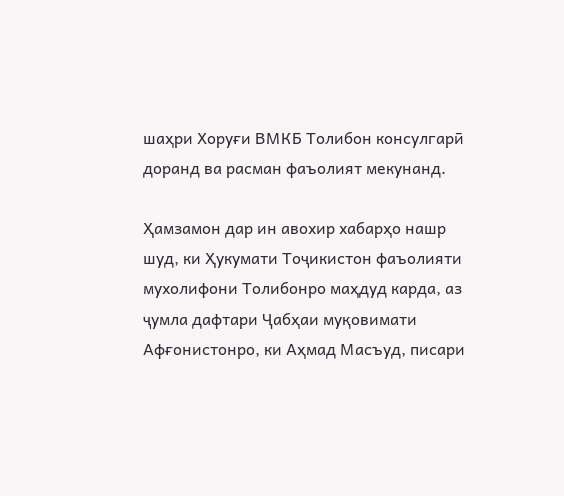шаҳри Хоруғи ВМКБ Толибон консулгарӣ доранд ва расман фаъолият мекунанд.

Ҳамзамон дар ин авохир хабарҳо нашр шуд, ки Ҳукумати Тоҷикистон фаъолияти мухолифони Толибонро маҳдуд карда, аз ҷумла дафтари Ҷабҳаи муқовимати Афғонистонро, ки Аҳмад Масъуд, писари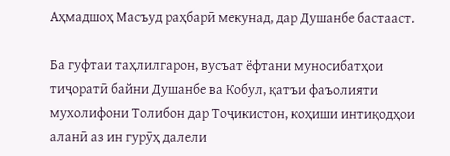Аҳмадшоҳ Масъуд раҳбарӣ мекунад, дар Душанбе бастааст.

Ба гуфтаи таҳлилгарон, вусъат ёфтани муносибатҳои тиҷоратӣ байни Душанбе ва Кобул, қатъи фаъолияти мухолифони Толибон дар Тоҷикистон, коҳиши интиқодҳои аланӣ аз ин гурӯҳ далели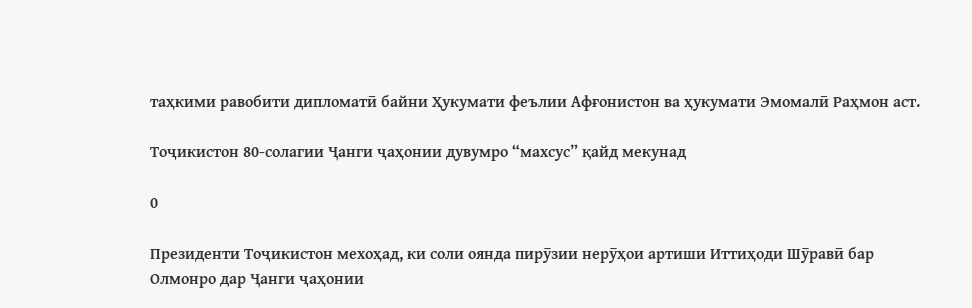таҳкими равобити дипломатӣ байни Ҳукумати феълии Афғонистон ва ҳукумати Эмомалӣ Раҳмон аст.

Тоҷикистон 80-солагии Ҷанги ҷаҳонии дувумро “махсус” қайд мекунад

0

Президенти Тоҷикистон мехоҳад, ки соли оянда пирӯзии нерӯҳои артиши Иттиҳоди Шӯравӣ бар Олмонро дар Ҷанги ҷаҳонии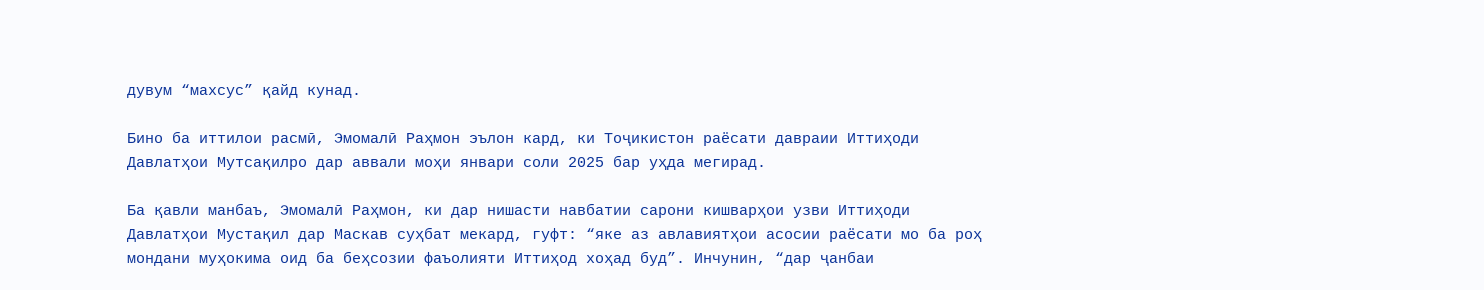дувум “махсус” қайд кунад.

Бино ба иттилои расмӣ, Эмомалӣ Раҳмон эълон кард, ки Тоҷикистон раёсати давраии Иттиҳоди Давлатҳои Мутсақилро дар аввали моҳи январи соли 2025 бар уҳда мегирад.

Ба қавли манбаъ, Эмомалӣ Раҳмон, ки дар нишасти навбатии сарони кишварҳои узви Иттиҳоди Давлатҳои Мустақил дар Маскав суҳбат мекард, гуфт: “яке аз авлавиятҳои асосии раёсати мо ба роҳ мондани муҳокима оид ба беҳсозии фаъолияти Иттиҳод хоҳад буд”. Инчунин, “дар ҷанбаи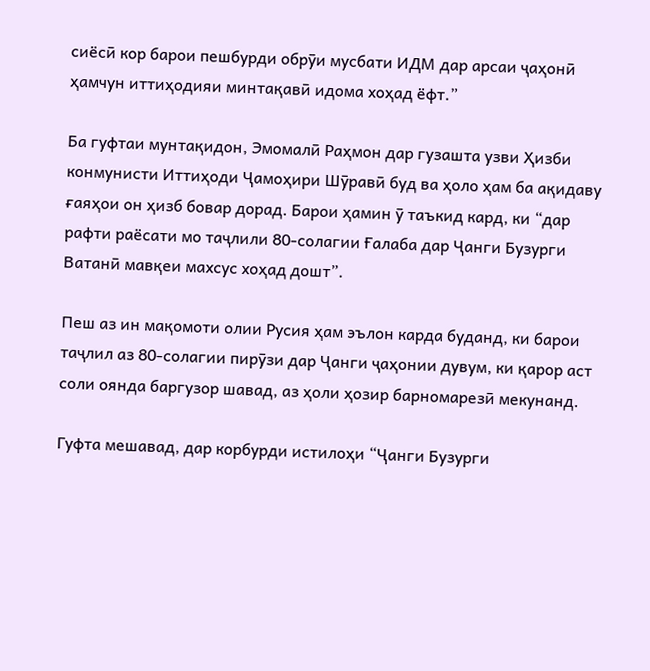сиёсӣ кор барои пешбурди обрӯи мусбати ИДМ дар арсаи ҷаҳонӣ ҳамчун иттиҳодияи минтақавӣ идома хоҳад ёфт.”

Ба гуфтаи мунтақидон, Эмомалӣ Раҳмон дар гузашта узви Ҳизби конмунисти Иттиҳоди Ҷамоҳири Шӯравӣ буд ва ҳоло ҳам ба ақидаву ғаяҳои он ҳизб бовар дорад. Барои ҳамин ӯ таъкид кард, ки “дар рафти раёсати мо таҷлили 80-солагии Ғалаба дар Ҷанги Бузурги Ватанӣ мавқеи махсус хоҳад дошт”.

Пеш аз ин мақомоти олии Русия ҳам эълон карда буданд, ки барои таҷлил аз 80-солагии пирӯзи дар Ҷанги ҷаҳонии дувум, ки қарор аст соли оянда баргузор шавад, аз ҳоли ҳозир барномарезӣ мекунанд.

Гуфта мешавад, дар корбурди истилоҳи “Ҷанги Бузурги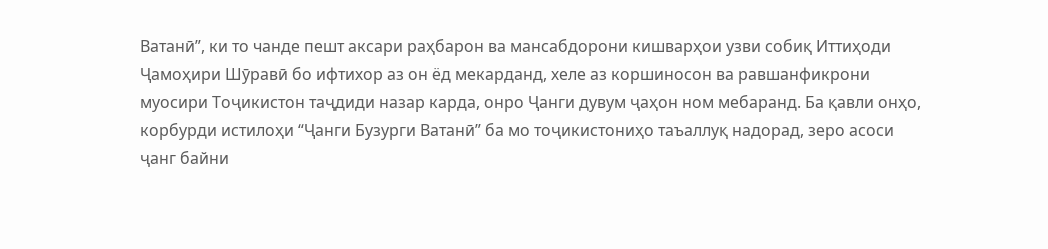Ватанӣ”, ки то чанде пешт аксари раҳбарон ва мансабдорони кишварҳои узви собиқ Иттиҳоди Ҷамоҳири Шӯравӣ бо ифтихор аз он ёд мекарданд, хеле аз коршиносон ва равшанфикрони муосири Тоҷикистон таҷдиди назар карда, онро Ҷанги дувум ҷаҳон ном мебаранд. Ба қавли онҳо, корбурди истилоҳи “Ҷанги Бузурги Ватанӣ” ба мо тоҷикистониҳо таъаллуқ надорад, зеро асоси ҷанг байни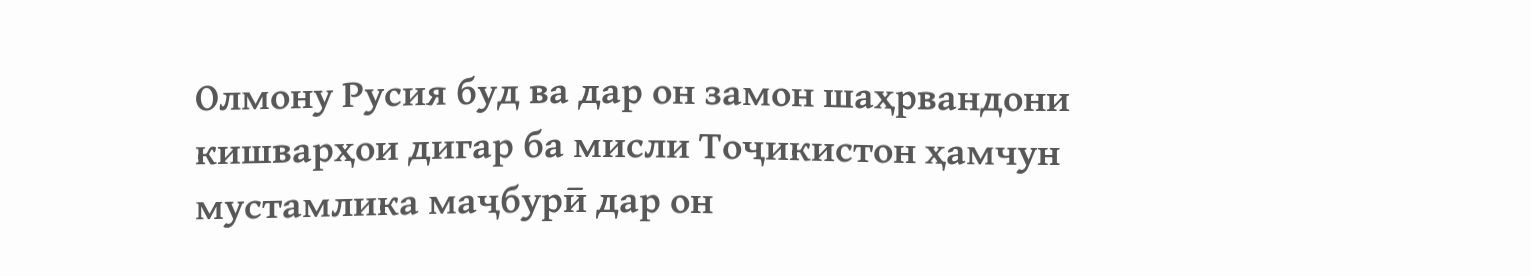Олмону Русия буд ва дар он замон шаҳрвандони кишварҳои дигар ба мисли Тоҷикистон ҳамчун мустамлика маҷбурӣ дар он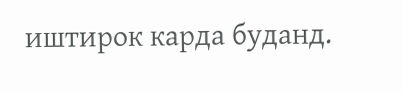иштирок карда буданд.